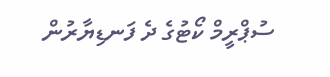ސުޕްރީމް ކޯޓުގެ ދެ ފަނޑިޔާރުން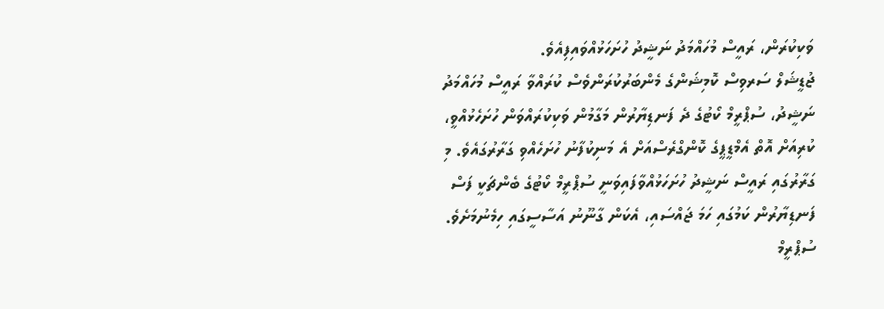ވަކިކުރަން، ރައީސް މުހައްމަދު ނަޝީދު ހުށަހަޅުއްވައިފިއެވެ.
ޖުޑީޝަލް ސަރވިސް ކޮމިޝަންގެ މެންބަރުކުރަންވެސް ކުރައްވާ ރައީސް މުހައްމަދު ނަޝީދު، ސުޕްރީމް ކޯޓުގެ ދެ ފަނޑިޔާރުން މަގާމުން ވަކިކުރައްވަން ހުށަހެޅުއްވީ، ކުރިއަށް އޮތް އެމްޑީޕީގެ ކޮންގްރެސްއަށް އެ މަނިކުފާނު ހުށަހެއްވި ގަރާރުގައެވެ. މި ގަރާރުގައި ރައީސް ނަޝީދު ހުށަހަޅުއްވާފައިވަނީ ސުޕްރީމް ކޯޓުގެ ބެންޗަކީ ފަސް ފަނޑިޔާރުން ކަމުގައި ހަމަ ޖައްސައި، އެކަން ގާނޫނު އަސާސީގައި ހިމެނުމަށެވެ.
ސުޕްރީމް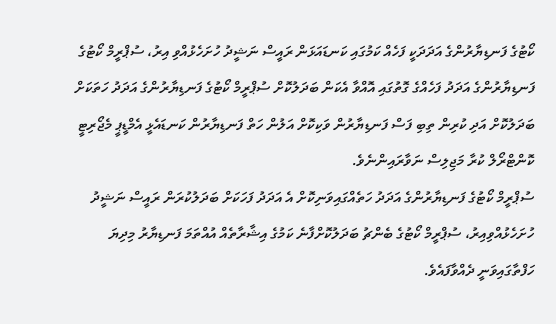ކޯޓުގެ ފަނޑިޔާރުންގެ އަދަދަކީ ފަހެއް ކަމުގައި ކަނޑައަޅަން ރައީސް ނަޝީދު ހުށަހެޅުއްވި އިރު، ސުޕްރީމް ކޯޓުގެ ފަނޑިޔާރުންގެ އަދަދު ފަހެއްގެ ގޮތުގައި އޮއްވާ އެކަން ބަދަލުކޮށް ސުޕްރީމް ކޯޓުގެ ފަނޑިޔާރުންގެ އަދަދު ހަތަކަށް ބަދަލުކޮށް އަދި ކުރިން ތިބި ފަސް ފަނޑިޔާރުން ވަކިކޮށް އަލުން ހަތް ފަނޑިޔާރުން ކަނޑައެޅީ އެމްޑީޕީ މެޖޯރިޓީ ކޮންޓްރޯލް ކުރާ މަޖިލިސް ނަވާރައިންނެވެ.
ސުޕްރީމް ކޯޓުގެ ފަނޑިޔާރުންގެ އަދަދު ހަތެއްގައިވަނިކޮށް އެ އަދަދު ފަހަކަށް ބަދަލުކުރަން ރައީސް ނަޝީދު ހުށަހެޅުއްވިއިރު، ސުޕްރީމް ކޯޓުގެ ބެންޗު ބަދަލުކޮށްފާނެ ކަމުގެ އިޝާރާތެއް އުއްތަމަ ފަނޑިޔާރު މިދިޔަ ހަފްތާގައިވަނީ ދެއްވާފައެވެ.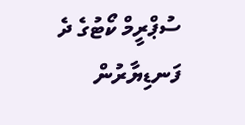ސުޕްރީމް ކޯޓުގެ ދެ ފަނޑިޔާރުން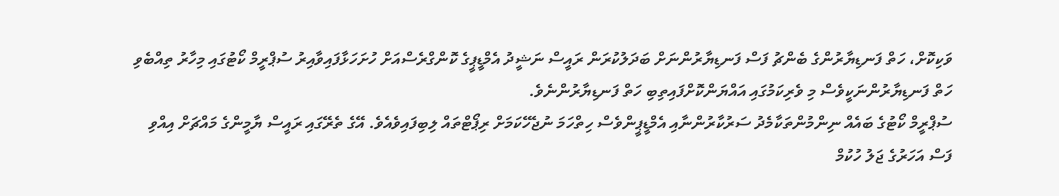ވަކިކޮށް، ހަތް ފަނޑިޔާރުންގެ ބެންޗު ފަސް ފަނޑިޔާރުންނަށް ބަދަލުކުރަން ރައީސް ނަޝީދު އެމްޑީޕީގެ ކޮންގްރެސްއަށް ހުށަހަޅާފައިވާއިރު ސުޕްރީމް ކޯޓުގައި މިހާރު ތިއްބެވި ހަތް ފަނޑިޔާރުންނަކީވެސް މި ވެރިކަމުގައި އައްޔަންކޮށްފައިތިބި ހަތް ފަނޑިޔާރުންނެވެ.
ސުޕްރީމް ކޯޓުގެ ބައެއް ނިންމުންތަކާމެދު ސަރުކާރުންނާއި އެމްޑީޕީންވެސް ހިތްހަމަ ނުޖެހޭކަމަށް ރިޕޯޓްތައް ލިބިފައިވެއެވެ. އޭގެ ތެރޭގައި ރައީސް ޔާމީންގެ މައްޗަށް އިއްވި ފަސް އަހަރުގެ ޖަލު ހުކުމް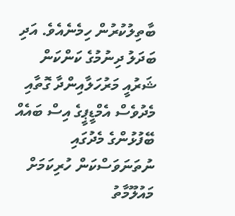ބާތިލުކުރުން ހިމެނެއެވެ. އަދި ބަދަލު ދިނުމުގެ ކަންކަން ޝަރުއީ މަރުހަލާއިންދާ ގޮތާއި މެދުވެސް އެމްޑީޕީގެ އިސް ބައެއް ބޭފުޅުންގެ މެދުގައި ނުތަނަވަސްކަން ހުރިކަމަށް މައުލޫމާތު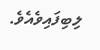ލިބިފައިވެއެވެ.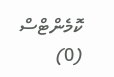ކޮމެންޓްސް (0)